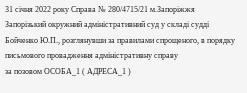31 січня 2022 року Справа № 280/4715/21 м.Запоріжжя
Запорізький окружний адміністративний суд у складі судді Бойченко Ю.П., розглянувши за правилами спрощеного, в порядку письмового провадження адміністративну справу
за позовом ОСОБА_1 ( АДРЕСА_1 )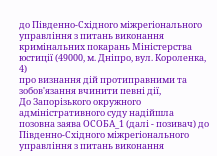до Південно-Східного міжрегіонального управління з питань виконання кримінальних покарань Міністерства юстиції (49000, м. Дніпро, вул. Короленка, 4)
про визнання дій протиправними та зобов'язання вчинити певні дії,
До Запорізького окружного адміністративного суду надійшла позовна заява ОСОБА_1 (далі - позивач) до Південно-Східного міжрегіонального управління з питань виконання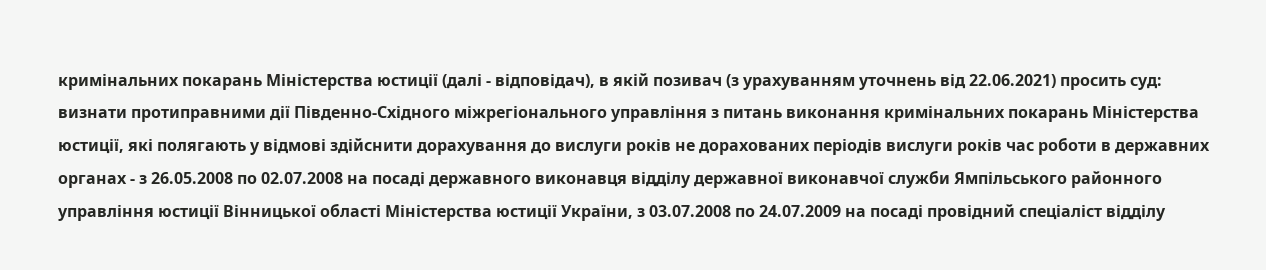кримінальних покарань Міністерства юстиції (далі - відповідач), в якій позивач (з урахуванням уточнень від 22.06.2021) просить суд:
визнати протиправними дії Південно-Східного міжрегіонального управління з питань виконання кримінальних покарань Міністерства юстиції, які полягають у відмові здійснити дорахування до вислуги років не дорахованих періодів вислуги років час роботи в державних органах - з 26.05.2008 по 02.07.2008 на посаді державного виконавця відділу державної виконавчої служби Ямпільського районного управління юстиції Вінницької області Міністерства юстиції України, з 03.07.2008 по 24.07.2009 на посаді провідний спеціаліст відділу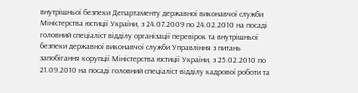внутрішньої безпеки Департаменту державної виконавчої служби Міністерства юстиції України, з 24.07.2009 по 24.02.2010 на посаді головний спеціаліст відділу організації перевірок та внутрішньої безпеки державної виконавчої служби Управління з питань запобігання корупції Міністерства юстиції України, з 25.02.2010 по 21.09.2010 на посаді головний спеціаліст відділу кадрової роботи та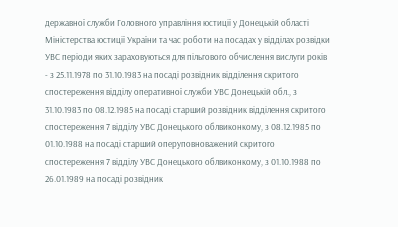державної служби Головного управління юстиції у Донецькій області Міністерства юстиції України та час роботи на посадах у відділах розвідки УВС періоди яких зараховуються для пільгового обчислення вислуги років - з 25.11.1978 по 31.10.1983 на посаді розвідник відділення скритого спостереження відділу оперативної служби УВС Донецькій обл., з 31.10.1983 по 08.12.1985 на посаді старший розвідник відділення скритого спостереження 7 відділу УВС Донецького облвиконкому, з 08.12.1985 по 01.10.1988 на посаді старший оперуповноважений скритого спостереження 7 відділу УВС Донецького облвиконкому, з 01.10.1988 по 26.01.1989 на посаді розвідник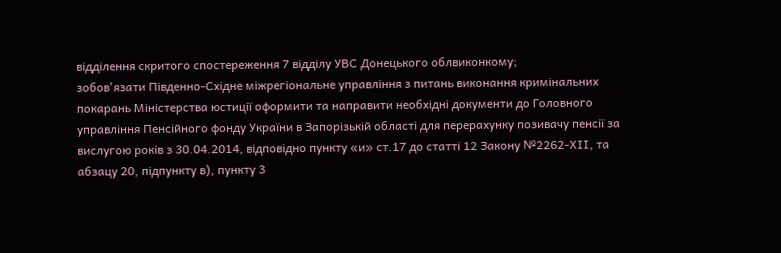відділення скритого спостереження 7 відділу УВС Донецького облвиконкому;
зобов'язати Південно-Східне міжрегіональне управління з питань виконання кримінальних покарань Міністерства юстиції оформити та направити необхідні документи до Головного управління Пенсійного фонду України в Запорізькій області для перерахунку позивачу пенсії за вислугою років з 30.04.2014, відповідно пункту «и» ст.17 до статті 12 Закону №2262-ХІІ, та абзацу 20, підпункту в), пункту 3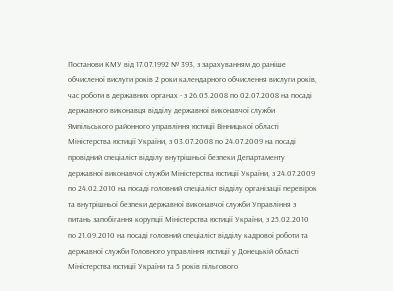Постанови КМУ від 17.07.1992 № 393, з зарахуванням до раніше обчисленої вислуги років 2 роки календарного обчислення вислуги років, час роботи в державних органах - з 26.05.2008 по 02.07.2008 на посаді державного виконавця відділу державної виконавчої служби Ямпільського районного управління юстиції Вінницької області Міністерства юстиції України, з 03.07.2008 по 24.07.2009 на посаді провідний спеціаліст відділу внутрішньої безпеки Департаменту державної виконавчої служби Міністерства юстиції України, з 24.07.2009 по 24.02.2010 на посаді головний спеціаліст відділу організації перевірок та внутрішньої безпеки державної виконавчої служби Управління з питань запобігання корупції Міністерства юстиції України, з 25.02.2010 по 21.09.2010 на посаді головний спеціаліст відділу кадрової роботи та державної служби Головного управління юстиції у Донецькій області Міністерства юстиції України та 5 років пільгового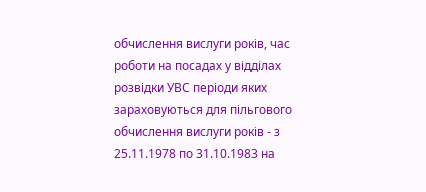обчислення вислуги років, час роботи на посадах у відділах розвідки УВС періоди яких зараховуються для пільгового обчислення вислуги років - з 25.11.1978 по 31.10.1983 на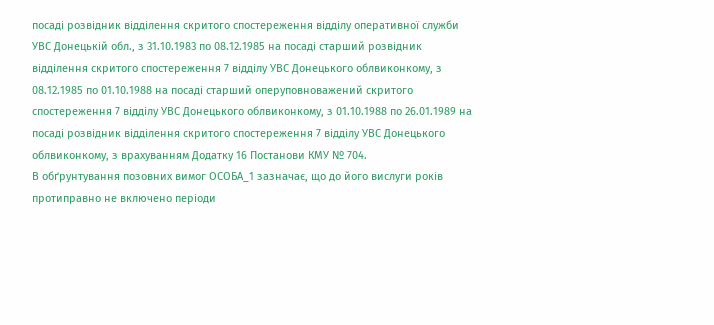посаді розвідник відділення скритого спостереження відділу оперативної служби УВС Донецькій обл., з 31.10.1983 по 08.12.1985 на посаді старший розвідник відділення скритого спостереження 7 відділу УВС Донецького облвиконкому, з 08.12.1985 по 01.10.1988 на посаді старший оперуповноважений скритого спостереження 7 відділу УВС Донецького облвиконкому, з 01.10.1988 по 26.01.1989 на посаді розвідник відділення скритого спостереження 7 відділу УВС Донецького облвиконкому, з врахуванням Додатку 16 Постанови КМУ № 704.
В обґрунтування позовних вимог ОСОБА_1 зазначає, що до його вислуги років протиправно не включено періоди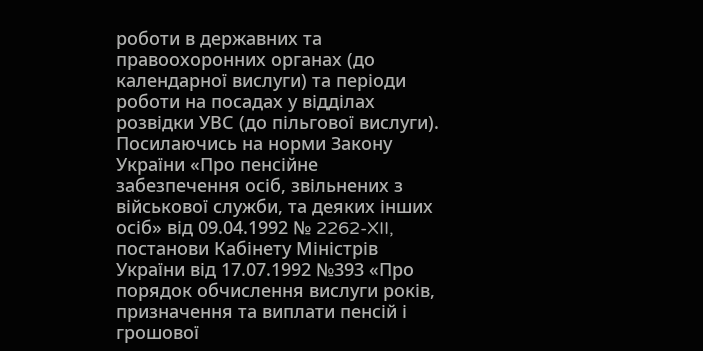роботи в державних та правоохоронних органах (до календарної вислуги) та періоди роботи на посадах у відділах розвідки УВС (до пільгової вислуги). Посилаючись на норми Закону України «Про пенсійне забезпечення осіб, звільнених з військової служби, та деяких інших осіб» від 09.04.1992 № 2262-XII, постанови Кабінету Міністрів України від 17.07.1992 №393 «Про порядок обчислення вислуги років, призначення та виплати пенсій і грошової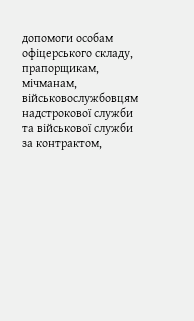допомоги особам офіцерського складу, прапорщикам, мічманам, військовослужбовцям надстрокової служби та військової служби за контрактом,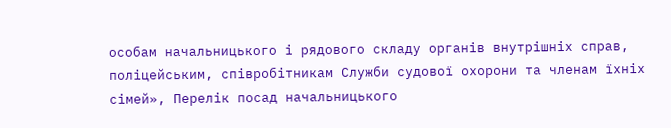особам начальницького і рядового складу органів внутрішніх справ, поліцейським, співробітникам Служби судової охорони та членам їхніх сімей», Перелік посад начальницького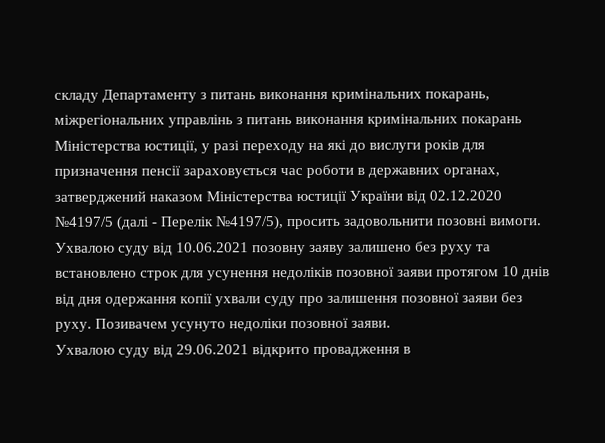складу Департаменту з питань виконання кримінальних покарань, міжрегіональних управлінь з питань виконання кримінальних покарань Міністерства юстиції, у разі переходу на які до вислуги років для призначення пенсії зараховується час роботи в державних органах, затверджений наказом Міністерства юстиції України від 02.12.2020 №4197/5 (далі - Перелік №4197/5), просить задовольнити позовні вимоги.
Ухвалою суду від 10.06.2021 позовну заяву залишено без руху та встановлено строк для усунення недоліків позовної заяви протягом 10 днів від дня одержання копії ухвали суду про залишення позовної заяви без руху. Позивачем усунуто недоліки позовної заяви.
Ухвалою суду від 29.06.2021 відкрито провадження в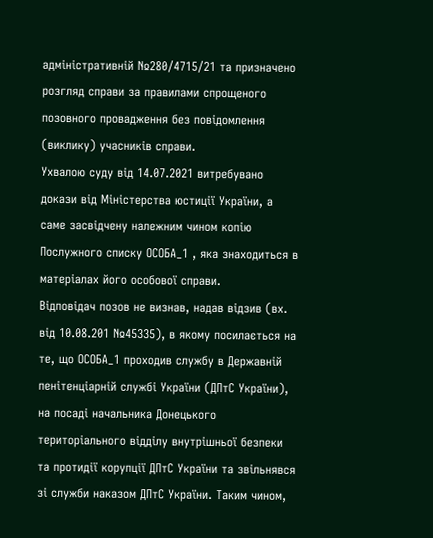адміністративній №280/4715/21 та призначено розгляд справи за правилами спрощеного позовного провадження без повідомлення (виклику) учасників справи.
Ухвалою суду від 14.07.2021 витребувано докази від Міністерства юстиції України, а саме засвідчену належним чином копію Послужного списку ОСОБА_1 , яка знаходиться в матеріалах його особової справи.
Відповідач позов не визнав, надав відзив (вх. від 10.08.201 №45335), в якому посилається на те, що ОСОБА_1 проходив службу в Державній пенітенціарній службі України (ДПтС України), на посаді начальника Донецького територіального відділу внутрішньої безпеки та протидії корупції ДПтС України та звільнявся зі служби наказом ДПтС України. Таким чином,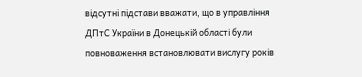відсутні підстави вважати, що в управління ДПтС України в Донецькій області були повноваження встановлювати вислугу років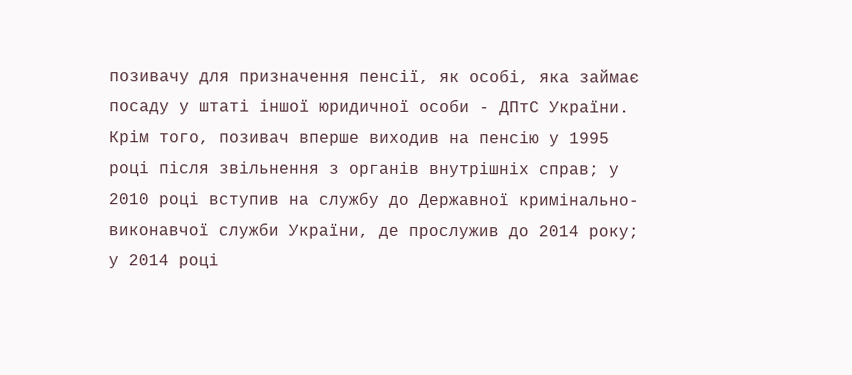позивачу для призначення пенсії, як особі, яка займає посаду у штаті іншої юридичної особи - ДПтС України. Крім того, позивач вперше виходив на пенсію у 1995 році після звільнення з органів внутрішніх справ; у 2010 році вступив на службу до Державної кримінально-виконавчої служби України, де прослужив до 2014 року; у 2014 році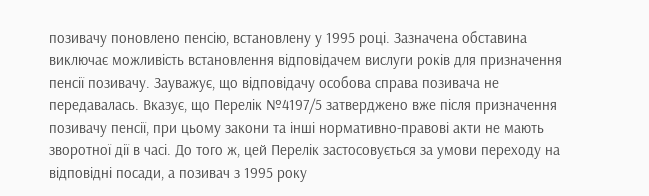позивачу поновлено пенсію, встановлену у 1995 році. Зазначена обставина виключає можливість встановлення відповідачем вислуги років для призначення пенсії позивачу. Зауважує, що відповідачу особова справа позивача не передавалась. Вказує, що Перелік №4197/5 затверджено вже після призначення позивачу пенсії, при цьому закони та інші нормативно-правові акти не мають зворотної дії в часі. До того ж, цей Перелік застосовується за умови переходу на відповідні посади, а позивач з 1995 року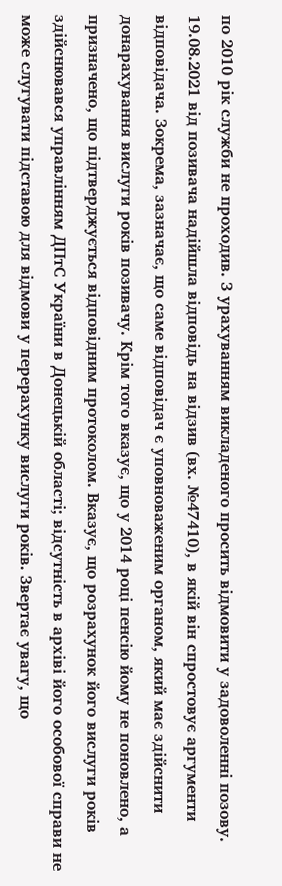по 2010 рік служби не проходив. З урахуванням викладеного просить відмовити у задоволенні позову.
19.08.2021 від позивача надійшла відповідь на відзив (вх. №47410), в якій він спростовує аргументи відповідача. Зокрема, зазначає, що саме відповідач є уповноваженим органом, який має здійснити донарахування вислуги років позивачу. Крім того вказує, що у 2014 році пенсію йому не поновлено, а призначено, що підтверджується відповідним протоколом. Вказує, що розрахунок його вислуги років здійснювався управлінням ДПтС України в Донецькій області; відсутність в архіві його особової справи не може слугувати підставою для відмови у перерахунку вислуги років. Звертає увагу, що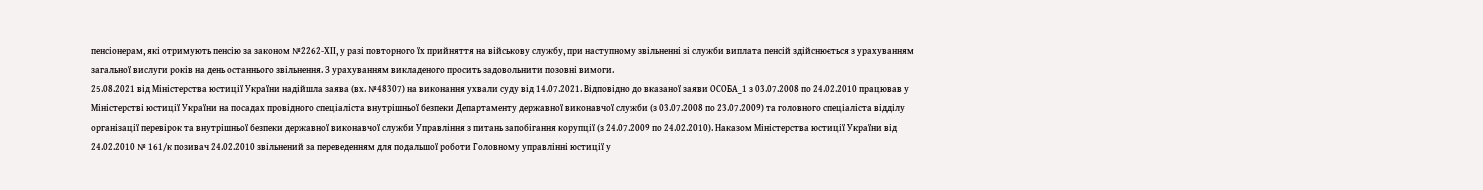пенсіонерам, які отримують пенсію за законом №2262-ХІІ, у разі повторного їх прийняття на військову службу, при наступному звільненні зі служби виплата пенсій здійснюється з урахуванням загальної вислуги років на день останнього звільнення. З урахуванням викладеного просить задовольнити позовні вимоги.
25.08.2021 від Міністерства юстиції України надійшла заява (вх. №48307) на виконання ухвали суду від 14.07.2021. Відповідно до вказаної заяви ОСОБА_1 з 03.07.2008 по 24.02.2010 працював у Міністерстві юстиції України на посадах провідного спеціаліста внутрішньої безпеки Департаменту державної виконавчої служби (з 03.07.2008 по 23.07.2009) та головного спеціаліста відділу організації перевірок та внутрішньої безпеки державної виконавчої служби Управління з питань запобігання корупції (з 24.07.2009 по 24.02.2010). Наказом Міністерства юстиції України від 24.02.2010 № 161/к позивач 24.02.2010 звільнений за переведенням для подальшої роботи Головному управлінні юстиції у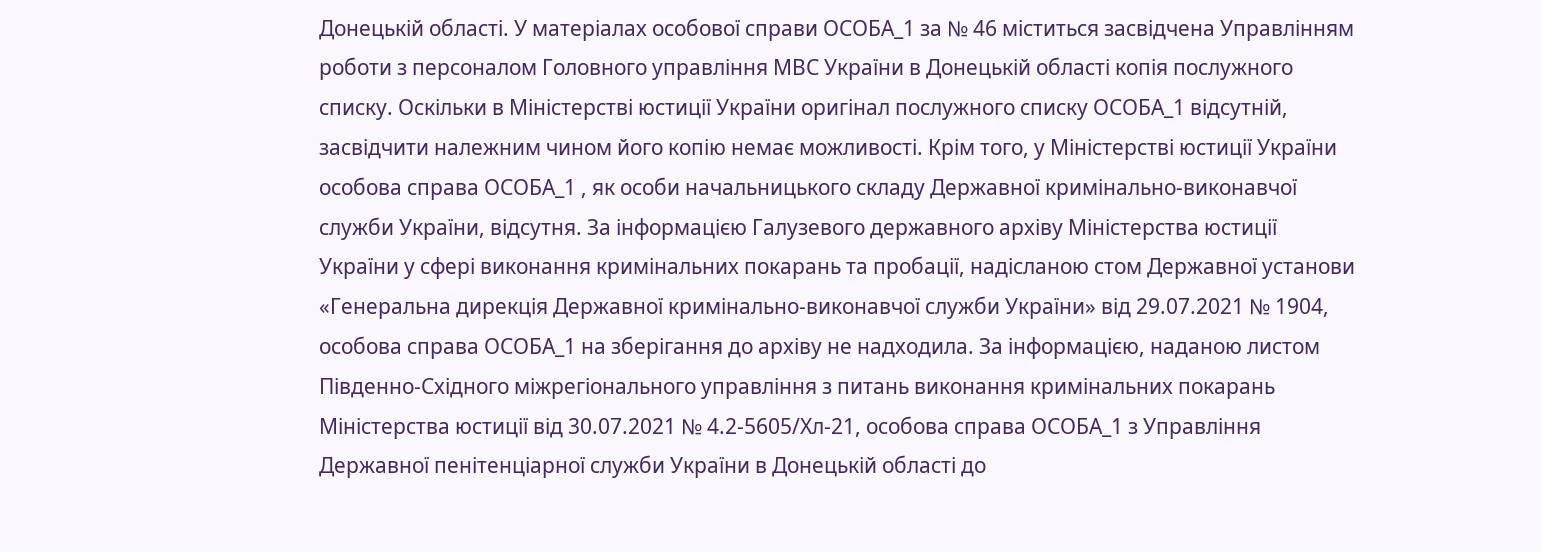Донецькій області. У матеріалах особової справи ОСОБА_1 за № 46 міститься засвідчена Управлінням роботи з персоналом Головного управління МВС України в Донецькій області копія послужного списку. Оскільки в Міністерстві юстиції України оригінал послужного списку ОСОБА_1 відсутній, засвідчити належним чином його копію немає можливості. Крім того, у Міністерстві юстиції України особова справа ОСОБА_1 , як особи начальницького складу Державної кримінально-виконавчої служби України, відсутня. За інформацією Галузевого державного архіву Міністерства юстиції України у сфері виконання кримінальних покарань та пробації, надісланою стом Державної установи «Генеральна дирекція Державної кримінально-виконавчої служби України» від 29.07.2021 № 1904, особова справа ОСОБА_1 на зберігання до архіву не надходила. За інформацією, наданою листом Південно-Східного міжрегіонального управління з питань виконання кримінальних покарань Міністерства юстиції від 30.07.2021 № 4.2-5605/Хл-21, особова справа ОСОБА_1 з Управління Державної пенітенціарної служби України в Донецькій області до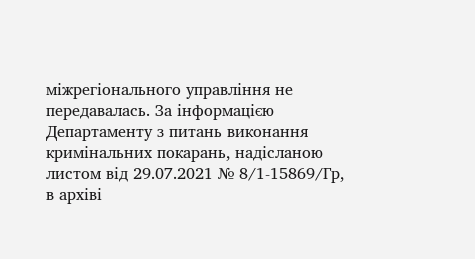міжрегіонального управління не передавалась. За інформацією Департаменту з питань виконання кримінальних покарань, надісланою листом від 29.07.2021 № 8/1-15869/Гр, в архіві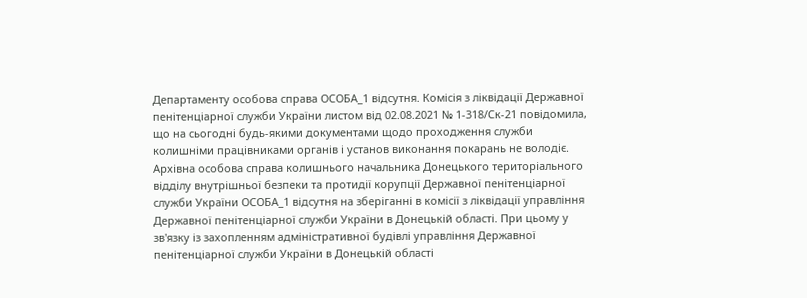Департаменту особова справа ОСОБА_1 відсутня. Комісія з ліквідації Державної пенітенціарної служби України листом від 02.08.2021 № 1-318/Ск-21 повідомила, що на сьогодні будь-якими документами щодо проходження служби колишніми працівниками органів і установ виконання покарань не володіє. Архівна особова справа колишнього начальника Донецького територіального відділу внутрішньої безпеки та протидії корупції Державної пенітенціарної служби України ОСОБА_1 відсутня на зберіганні в комісії з ліквідації управління Державної пенітенціарної служби України в Донецькій області. При цьому у зв'язку із захопленням адміністративної будівлі управління Державної пенітенціарної служби України в Донецькій області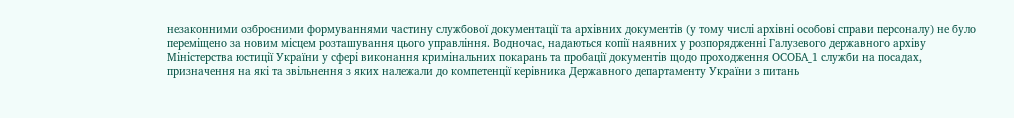незаконними озброєними формуваннями частину службової документації та архівних документів (у тому числі архівні особові справи персоналу) не було переміщено за новим місцем розташування цього управління. Водночас, надаються копії наявних у розпорядженні Галузевого державного архіву Міністерства юстиції України у сфері виконання кримінальних покарань та пробації документів щодо проходження ОСОБА_1 служби на посадах, призначення на які та звільнення з яких належали до компетенції керівника Державного департаменту України з питань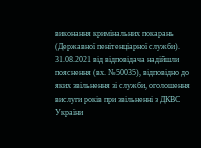виконання кримінальних покарань (Державної пенітенціарної служби).
31.08.2021 від відповідача надійшли пояснення (вх. №50035), відповідно до яких звільнення зі служби, оголошення вислуги років при звільненні з ДКВС України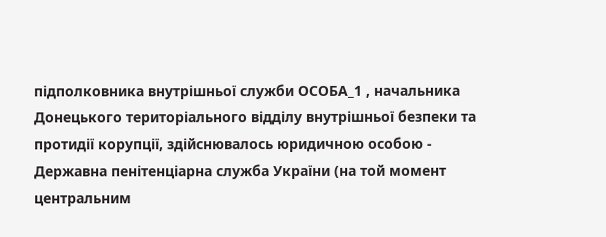підполковника внутрішньої служби ОСОБА_1 , начальника Донецького територіального відділу внутрішньої безпеки та протидії корупції, здійснювалось юридичною особою - Державна пенітенціарна служба України (на той момент центральним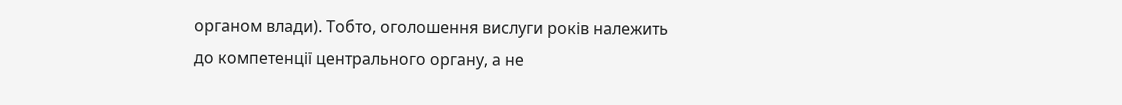органом влади). Тобто, оголошення вислуги років належить до компетенції центрального органу, а не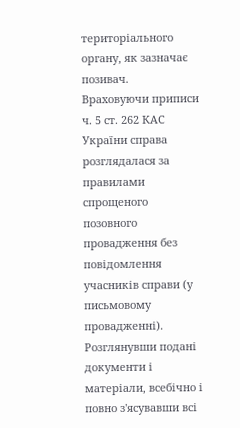територіального органу, як зазначає позивач.
Враховуючи приписи ч. 5 ст. 262 КАС України справа розглядалася за правилами спрощеного позовного провадження без повідомлення учасників справи (у письмовому провадженні).
Розглянувши подані документи і матеріали, всебічно і повно з'ясувавши всі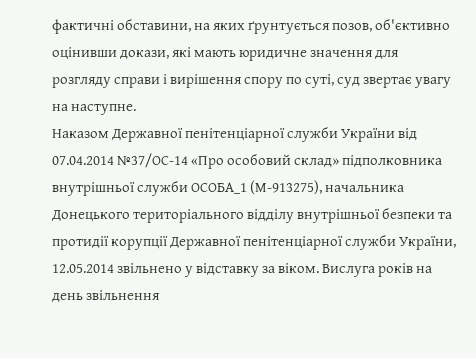фактичні обставини, на яких ґрунтується позов, об'єктивно оцінивши докази, які мають юридичне значення для розгляду справи і вирішення спору по суті, суд звертає увагу на наступне.
Наказом Державної пенітенціарної служби України від 07.04.2014 №37/ОС-14 «Про особовий склад» підполковника внутрішньої служби ОСОБА_1 (М-913275), начальника Донецького територіального відділу внутрішньої безпеки та протидії корупції Державної пенітенціарної служби України, 12.05.2014 звільнено у відставку за віком. Вислуга років на день звільнення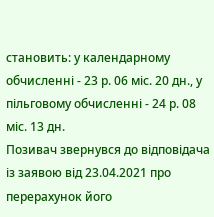становить: у календарному обчисленні - 23 р. 06 міс. 20 дн., у пільговому обчисленні - 24 р. 08 міс. 13 дн.
Позивач звернувся до відповідача із заявою від 23.04.2021 про перерахунок його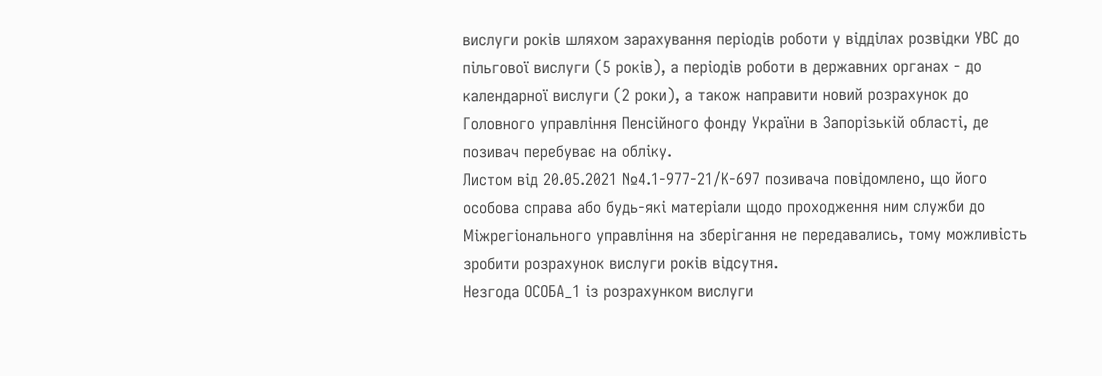вислуги років шляхом зарахування періодів роботи у відділах розвідки УВС до пільгової вислуги (5 років), а періодів роботи в державних органах - до календарної вислуги (2 роки), а також направити новий розрахунок до Головного управління Пенсійного фонду України в Запорізькій області, де позивач перебуває на обліку.
Листом від 20.05.2021 №4.1-977-21/К-697 позивача повідомлено, що його особова справа або будь-які матеріали щодо проходження ним служби до Міжрегіонального управління на зберігання не передавались, тому можливість зробити розрахунок вислуги років відсутня.
Незгода ОСОБА_1 із розрахунком вислуги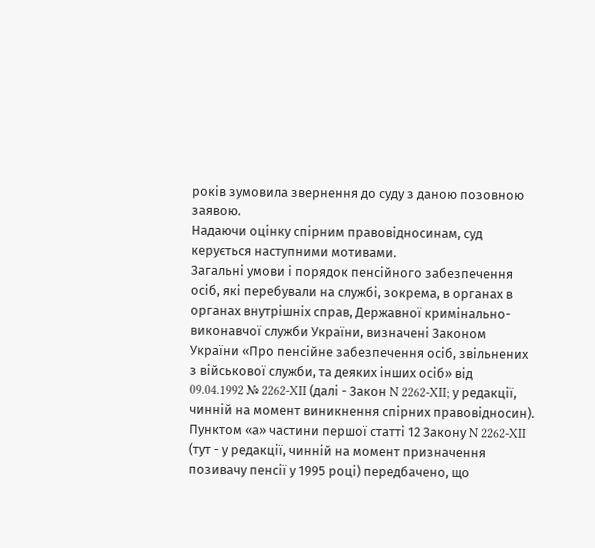років зумовила звернення до суду з даною позовною заявою.
Надаючи оцінку спірним правовідносинам, суд керується наступними мотивами.
Загальні умови і порядок пенсійного забезпечення осіб, які перебували на службі, зокрема, в органах в органах внутрішніх справ, Державної кримінально-виконавчої служби України, визначені Законом України «Про пенсійне забезпечення осіб, звільнених з військової служби, та деяких інших осіб» від 09.04.1992 № 2262-XII (далі - Закон N 2262-XII; у редакції, чинній на момент виникнення спірних правовідносин).
Пунктом «а» частини першої статті 12 Закону N 2262-XII (тут - у редакції, чинній на момент призначення позивачу пенсії у 1995 році) передбачено, що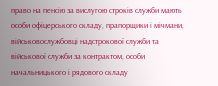право на пенсію за вислугою строків служби мають особи офіцерського складу, прапорщики і мічмани, військовослужбовці надстрокової служби та військової служби за контрактом, особи начальницького і рядового складу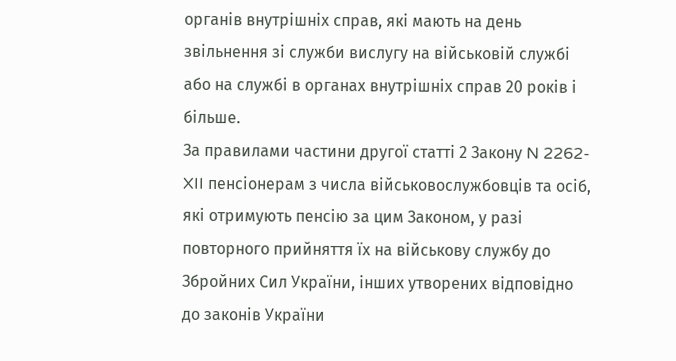органів внутрішніх справ, які мають на день звільнення зі служби вислугу на військовій службі або на службі в органах внутрішніх справ 20 років і більше.
За правилами частини другої статті 2 Закону N 2262-XII пенсіонерам з числа військовослужбовців та осіб, які отримують пенсію за цим Законом, у разі повторного прийняття їх на військову службу до Збройних Сил України, інших утворених відповідно до законів України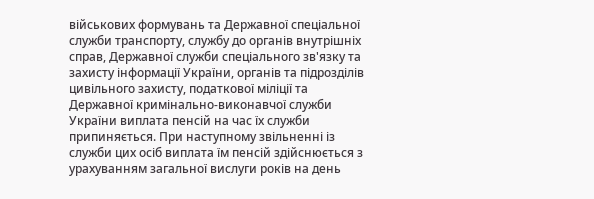військових формувань та Державної спеціальної служби транспорту, службу до органів внутрішніх справ, Державної служби спеціального зв'язку та захисту інформації України, органів та підрозділів цивільного захисту, податкової міліції та Державної кримінально-виконавчої служби України виплата пенсій на час їх служби припиняється. При наступному звільненні із служби цих осіб виплата їм пенсій здійснюється з урахуванням загальної вислуги років на день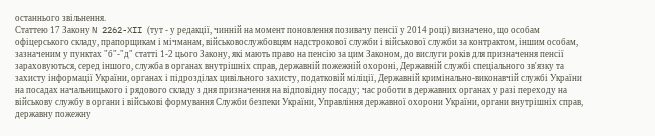останнього звільнення.
Статтею 17 Закону N 2262-XII (тут - у редакції, чинній на момент поновлення позивачу пенсії у 2014 році) визначено, що особам офіцерського складу, прапорщикам і мічманам, військовослужбовцям надстрокової служби і військової служби за контрактом, іншим особам, зазначеним у пунктах "б"-"д" статті 1-2 цього Закону, які мають право на пенсію за цим Законом, до вислуги років для призначення пенсії зараховуються, серед іншого, служба в органах внутрішніх справ, державній пожежній охороні, Державній службі спеціального зв'язку та захисту інформації України, органах і підрозділах цивільного захисту, податковій міліції, Державній кримінально-виконавчій службі України на посадах начальницького і рядового складу з дня призначення на відповідну посаду; час роботи в державних органах у разі переходу на військову службу в органи і військові формування Служби безпеки України, Управління державної охорони України, органи внутрішніх справ, державну пожежну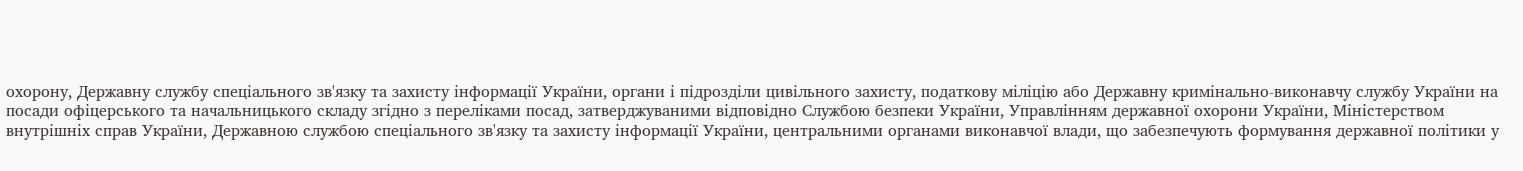охорону, Державну службу спеціального зв'язку та захисту інформації України, органи і підрозділи цивільного захисту, податкову міліцію або Державну кримінально-виконавчу службу України на посади офіцерського та начальницького складу згідно з переліками посад, затверджуваними відповідно Службою безпеки України, Управлінням державної охорони України, Міністерством внутрішніх справ України, Державною службою спеціального зв'язку та захисту інформації України, центральними органами виконавчої влади, що забезпечують формування державної політики у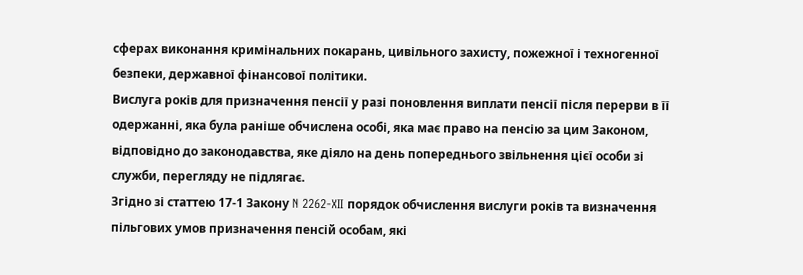сферах виконання кримінальних покарань, цивільного захисту, пожежної і техногенної безпеки, державної фінансової політики.
Вислуга років для призначення пенсії у разі поновлення виплати пенсії після перерви в її одержанні, яка була раніше обчислена особі, яка має право на пенсію за цим Законом, відповідно до законодавства, яке діяло на день попереднього звільнення цієї особи зі служби, перегляду не підлягає.
Згідно зі статтею 17-1 Закону N 2262-XII порядок обчислення вислуги років та визначення пільгових умов призначення пенсій особам, які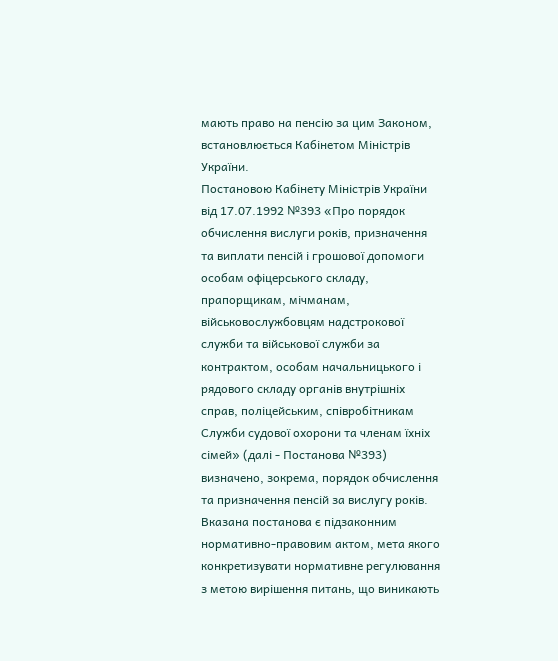мають право на пенсію за цим Законом, встановлюється Кабінетом Міністрів України.
Постановою Кабінету Міністрів України від 17.07.1992 №393 «Про порядок обчислення вислуги років, призначення та виплати пенсій і грошової допомоги особам офіцерського складу, прапорщикам, мічманам, військовослужбовцям надстрокової служби та військової служби за контрактом, особам начальницького і рядового складу органів внутрішніх справ, поліцейським, співробітникам Служби судової охорони та членам їхніх сімей» (далі - Постанова №393) визначено, зокрема, порядок обчислення та призначення пенсій за вислугу років. Вказана постанова є підзаконним нормативно-правовим актом, мета якого конкретизувати нормативне регулювання з метою вирішення питань, що виникають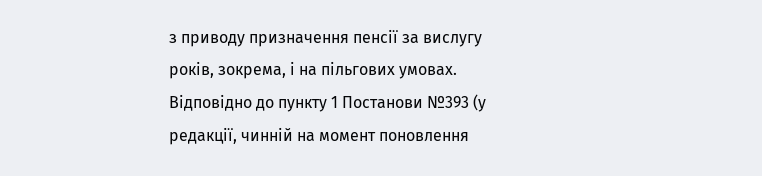з приводу призначення пенсії за вислугу років, зокрема, і на пільгових умовах.
Відповідно до пункту 1 Постанови №393 (у редакції, чинній на момент поновлення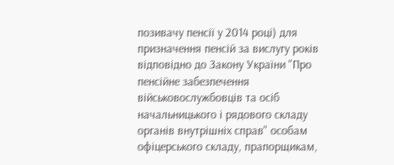позивачу пенсії у 2014 році) для призначення пенсій за вислугу років відповідно до Закону України "Про пенсійне забезпечення військовослужбовців та осіб начальницького і рядового складу органів внутрішніх справ" особам офіцерського складу, прапорщикам,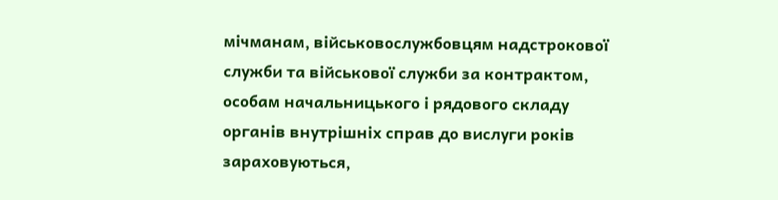мічманам, військовослужбовцям надстрокової служби та військової служби за контрактом, особам начальницького і рядового складу органів внутрішніх справ до вислуги років зараховуються,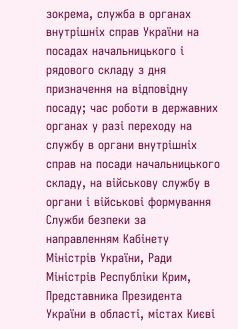зокрема, служба в органах внутрішніх справ України на посадах начальницького і рядового складу з дня призначення на відповідну посаду; час роботи в державних органах у разі переходу на службу в органи внутрішніх справ на посади начальницького складу, на військову службу в органи і військові формування Служби безпеки за направленням Кабінету Міністрів України, Ради Міністрів Республіки Крим, Представника Президента України в області, містах Києві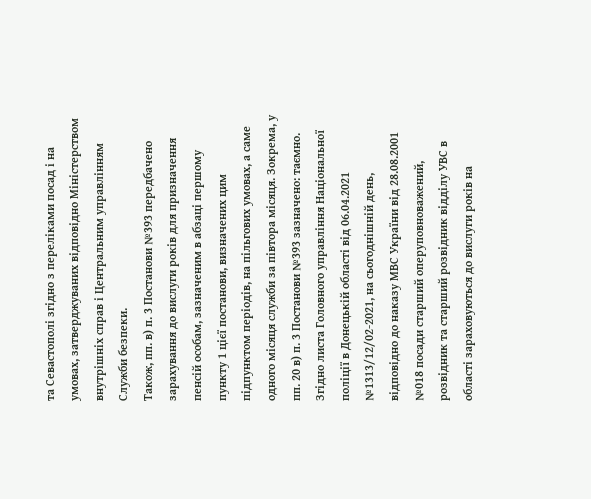та Севастополі згідно з переліками посад і на умовах, затверджуваних відповідно Міністерством внутрішніх справ і Центральним управлінням Служби безпеки.
Також, пп. в) п. 3 Постанови №393 передбачено зарахування до вислуги років для призначення пенсій особам, зазначеним в абзаці першому пункту 1 цієї постанови, визначених цим підпунктом періодів, на пільгових умовах, а саме одного місяця служби за півтора місяця. Зокрема, у пп. 20 в) п. 3 Постанови №393 зазначено: таємно.
Згідно листа Головного управління Національної поліції в Донецькій області від 06.04.2021 №1313/12/02-2021, на сьогоднішній день, відповідно до наказу МВС України від 28.08.2001 №018 посади старший оперуповноважений, розвідник та старший розвідник відділу УВС в області зараховуються до вислуги років на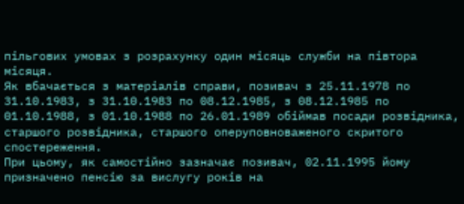пільгових умовах з розрахунку один місяць служби на півтора місяця.
Як вбачається з матеріалів справи, позивач з 25.11.1978 по 31.10.1983, з 31.10.1983 по 08.12.1985, з 08.12.1985 по 01.10.1988, з 01.10.1988 по 26.01.1989 обіймав посади розвідника, старшого розвідника, старшого оперуповноваженого скритого спостереження.
При цьому, як самостійно зазначає позивач, 02.11.1995 йому призначено пенсію за вислугу років на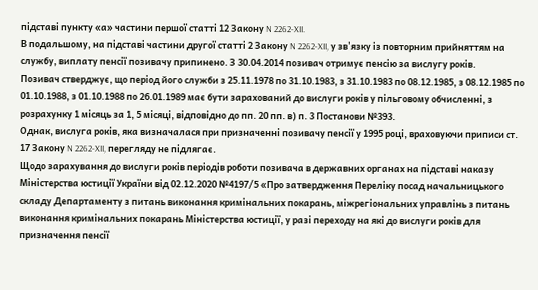підставі пункту «а» частини першої статті 12 Закону N 2262-XII.
В подальшому, на підставі частини другої статті 2 Закону N 2262-XII, у зв'язку із повторним прийняттям на службу, виплату пенсії позивачу припинено. З 30.04.2014 позивач отримує пенсію за вислугу років.
Позивач стверджує, що період його служби з 25.11.1978 по 31.10.1983, з 31.10.1983 по 08.12.1985, з 08.12.1985 по 01.10.1988, з 01.10.1988 по 26.01.1989 має бути зарахований до вислуги років у пільговому обчисленні, з розрахунку 1 місяць за 1, 5 місяці, відповідно до пп. 20 пп. в) п. 3 Постанови №393.
Однак, вислуга років, яка визначалася при призначенні позивачу пенсії у 1995 році, враховуючи приписи ст. 17 Закону N 2262-XII, перегляду не підлягає.
Щодо зарахування до вислуги років періодів роботи позивача в державних органах на підставі наказу Міністерства юстиції України від 02.12.2020 №4197/5 «Про затвердження Переліку посад начальницького складу Департаменту з питань виконання кримінальних покарань, міжрегіональних управлінь з питань виконання кримінальних покарань Міністерства юстиції, у разі переходу на які до вислуги років для призначення пенсії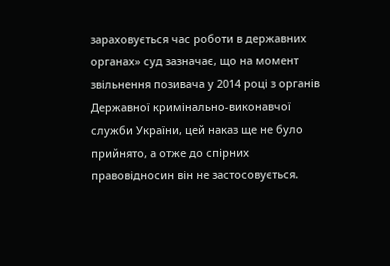зараховується час роботи в державних органах» суд зазначає, що на момент звільнення позивача у 2014 році з органів Державної кримінально-виконавчої служби України, цей наказ ще не було прийнято, а отже до спірних правовідносин він не застосовується.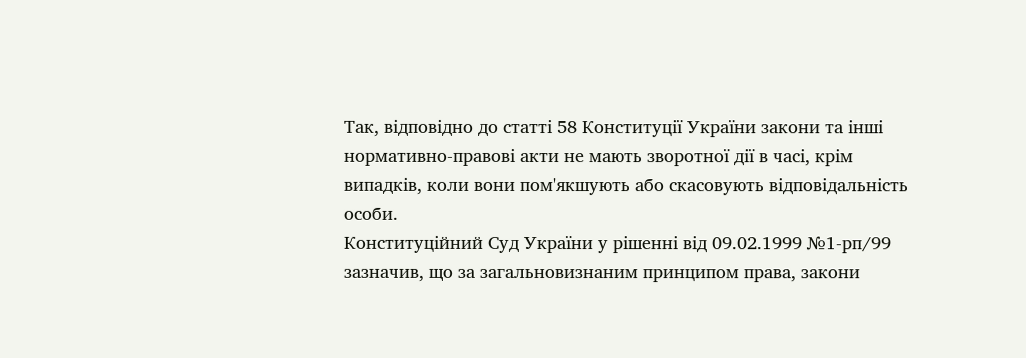Так, відповідно до статті 58 Конституції України закони та інші нормативно-правові акти не мають зворотної дії в часі, крім випадків, коли вони пом'якшують або скасовують відповідальність особи.
Конституційний Суд України у рішенні від 09.02.1999 №1-рп/99 зазначив, що за загальновизнаним принципом права, закони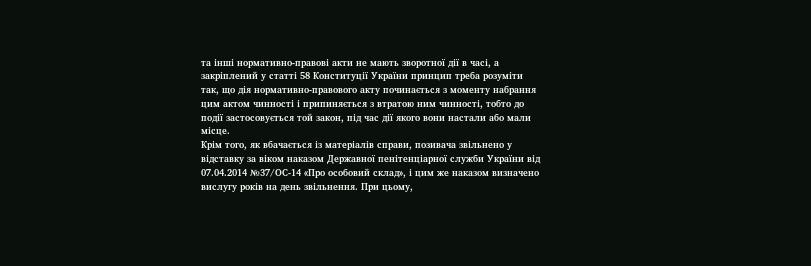та інші нормативно-правові акти не мають зворотної дії в часі, а закріплений у статті 58 Конституції України принцип треба розуміти так, що дія нормативно-правового акту починається з моменту набрання цим актом чинності і припиняється з втратою ним чинності, тобто до події застосовується той закон, під час дії якого вони настали або мали місце.
Крім того, як вбачається із матеріалів справи, позивача звільнено у відставку за віком наказом Державної пенітенціарної служби України від 07.04.2014 №37/ОС-14 «Про особовий склад», і цим же наказом визначено вислугу років на день звільнення. При цьому,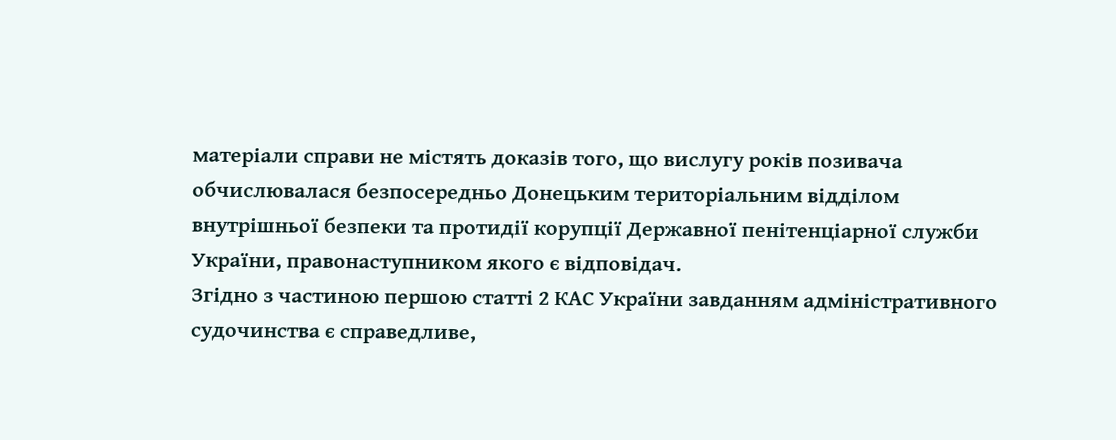матеріали справи не містять доказів того, що вислугу років позивача обчислювалася безпосередньо Донецьким територіальним відділом внутрішньої безпеки та протидії корупції Державної пенітенціарної служби України, правонаступником якого є відповідач.
Згідно з частиною першою статті 2 КАС України завданням адміністративного судочинства є справедливе,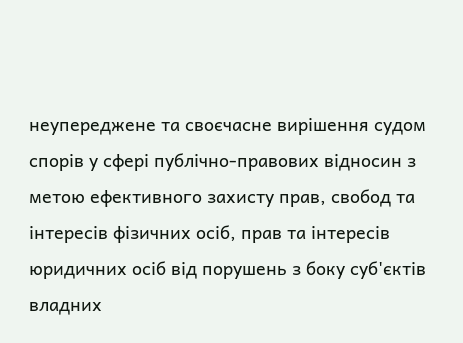неупереджене та своєчасне вирішення судом спорів у сфері публічно-правових відносин з метою ефективного захисту прав, свобод та інтересів фізичних осіб, прав та інтересів юридичних осіб від порушень з боку суб'єктів владних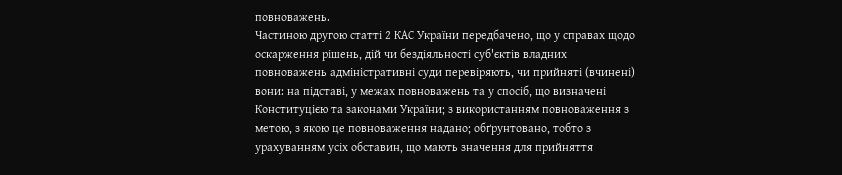повноважень.
Частиною другою статті 2 КАС України передбачено, що у справах щодо оскарження рішень, дій чи бездіяльності суб'єктів владних повноважень адміністративні суди перевіряють, чи прийняті (вчинені) вони: на підставі, у межах повноважень та у спосіб, що визначені Конституцією та законами України; з використанням повноваження з метою, з якою це повноваження надано; обґрунтовано, тобто з урахуванням усіх обставин, що мають значення для прийняття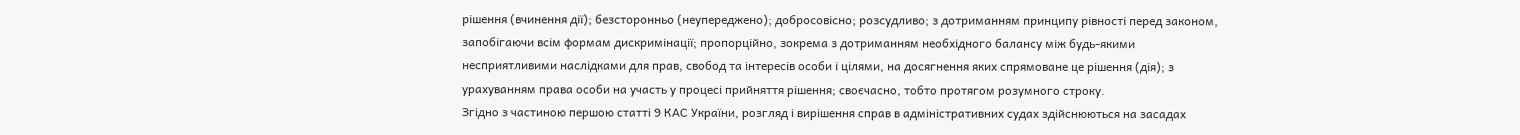рішення (вчинення дії); безсторонньо (неупереджено); добросовісно; розсудливо; з дотриманням принципу рівності перед законом, запобігаючи всім формам дискримінації; пропорційно, зокрема з дотриманням необхідного балансу між будь-якими несприятливими наслідками для прав, свобод та інтересів особи і цілями, на досягнення яких спрямоване це рішення (дія); з урахуванням права особи на участь у процесі прийняття рішення; своєчасно, тобто протягом розумного строку.
Згідно з частиною першою статті 9 КАС України, розгляд і вирішення справ в адміністративних судах здійснюються на засадах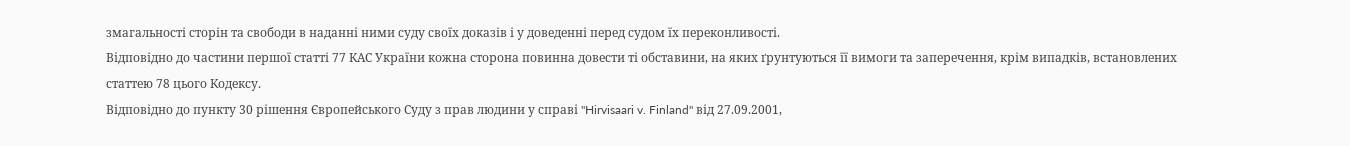змагальності сторін та свободи в наданні ними суду своїх доказів і у доведенні перед судом їх переконливості.
Відповідно до частини першої статті 77 КАС України кожна сторона повинна довести ті обставини, на яких ґрунтуються її вимоги та заперечення, крім випадків, встановлених статтею 78 цього Кодексу.
Відповідно до пункту 30 рішення Європейського Суду з прав людини у справі "Hirvisaari v. Finland" від 27.09.2001,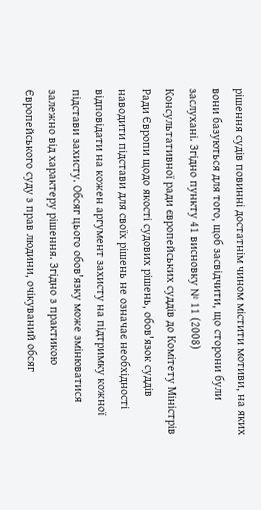рішення судів повинні достатнім чином містити мотиви, на яких вони базуються для того, щоб засвідчити, що сторони були заслухані. Згідно пункту 41 висновку № 11 (2008) Консультативної ради європейських суддів до Комітету Міністрів Ради Європи щодо якості судових рішень, обов'язок суддів наводити підстави для своїх рішень не означає необхідності відповідати на кожен аргумент захисту на підтримку кожної підстави захисту. Обсяг цього обов'язку може змінюватися залежно від характеру рішення. Згідно з практикою Європейського суду з прав людини, очікуваний обсяг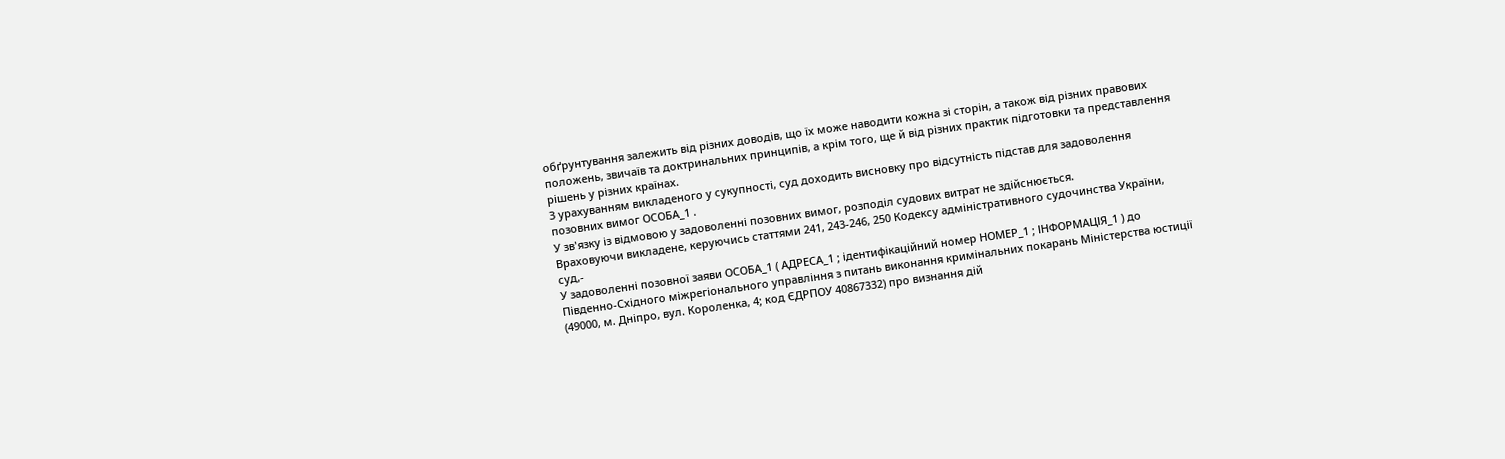обґрунтування залежить від різних доводів, що їх може наводити кожна зі сторін, а також від різних правових положень, звичаїв та доктринальних принципів, а крім того, ще й від різних практик підготовки та представлення рішень у різних країнах.
З урахуванням викладеного у сукупності, суд доходить висновку про відсутність підстав для задоволення позовних вимог ОСОБА_1 .
У зв'язку із відмовою у задоволенні позовних вимог, розподіл судових витрат не здійснюється.
Враховуючи викладене, керуючись статтями 241, 243-246, 250 Кодексу адміністративного судочинства України, суд,-
У задоволенні позовної заяви ОСОБА_1 ( АДРЕСА_1 ; ідентифікаційний номер НОМЕР_1 ; ІНФОРМАЦІЯ_1 ) до Південно-Східного міжрегіонального управління з питань виконання кримінальних покарань Міністерства юстиції (49000, м. Дніпро, вул. Короленка, 4; код ЄДРПОУ 40867332) про визнання дій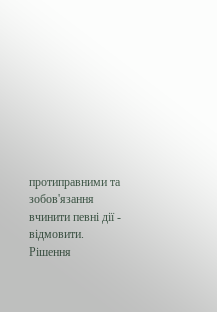протиправними та зобов'язання вчинити певні дії - відмовити.
Рішення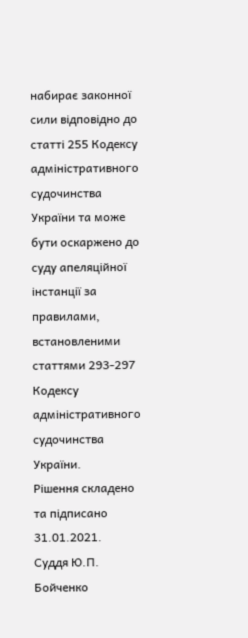набирає законної сили відповідно до статті 255 Кодексу адміністративного судочинства України та може бути оскаржено до суду апеляційної інстанції за правилами, встановленими статтями 293-297 Кодексу адміністративного судочинства України.
Рішення складено та підписано 31.01.2021.
Суддя Ю.П. Бойченко